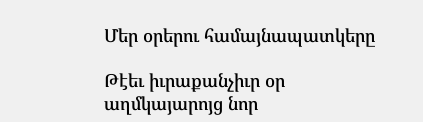Մեր օրերու համայնապատկերը

Թէեւ իւրաքանչիւր օր աղմկայարոյց նոր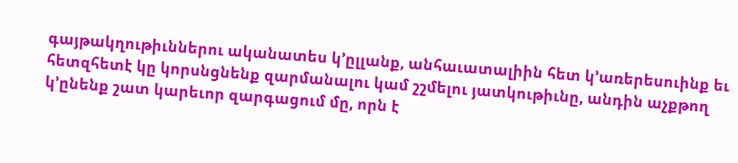գայթակղութիւններու ականատես կ՚ըլլանք, անհաւատալիին հետ կ՚առերեսուինք եւ հետզհետէ կը կորսնցնենք զարմանալու կամ շշմելու յատկութիւնը, անդին աչքթող կ՚ընենք շատ կարեւոր զարգացում մը, որն է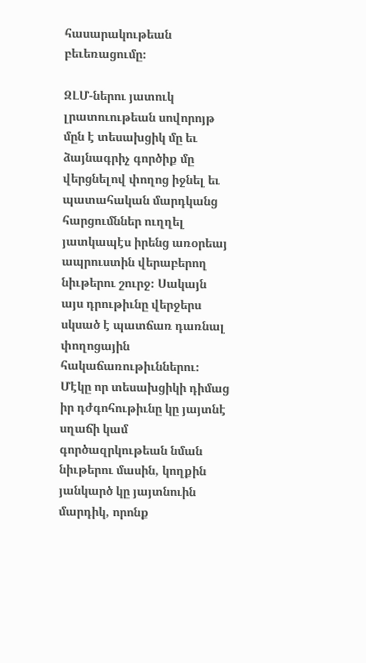հասարակութեան բեւեռացումը։

ԶԼՄ-ներու յատուկ լրատուութեան սովորոյթ մըն է տեսախցիկ մը եւ ձայնագրիչ գործիք մը վերցնելով փողոց իջնել եւ պատահական մարդկանց հարցումններ ուղղել յատկապէս իրենց առօրեայ ապրուստին վերաբերող նիւթերու շուրջ։ Սակայն այս դրութիւնը վերջերս սկսած է պատճառ դառնալ փողոցային հակաճառութիւններու։ Մէկը որ տեսախցիկի դիմաց իր դժգոհութիւնը կը յայտնէ սղաճի կամ գործազրկութեան նման նիւթերու մասին, կողքին յանկարծ կը յայտնուին մարդիկ, որոնք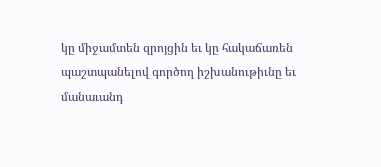կը միջամտեն զրոյցին եւ կը հակաճառեն պաշտպանելով գործող իշխանութիւնը եւ մանաւանդ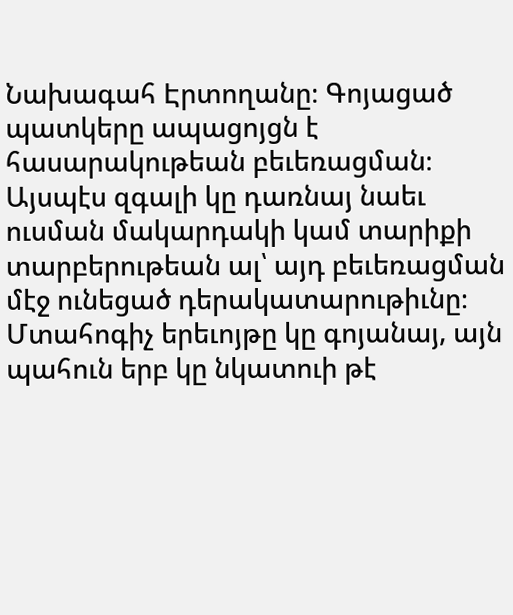Նախագահ Էրտողանը։ Գոյացած պատկերը ապացոյցն է հասարակութեան բեւեռացման։ Այսպէս զգալի կը դառնայ նաեւ ուսման մակարդակի կամ տարիքի տարբերութեան ալ՝ այդ բեւեռացման մէջ ունեցած դերակատարութիւնը։ Մտահոգիչ երեւոյթը կը գոյանայ, այն պահուն երբ կը նկատուի թէ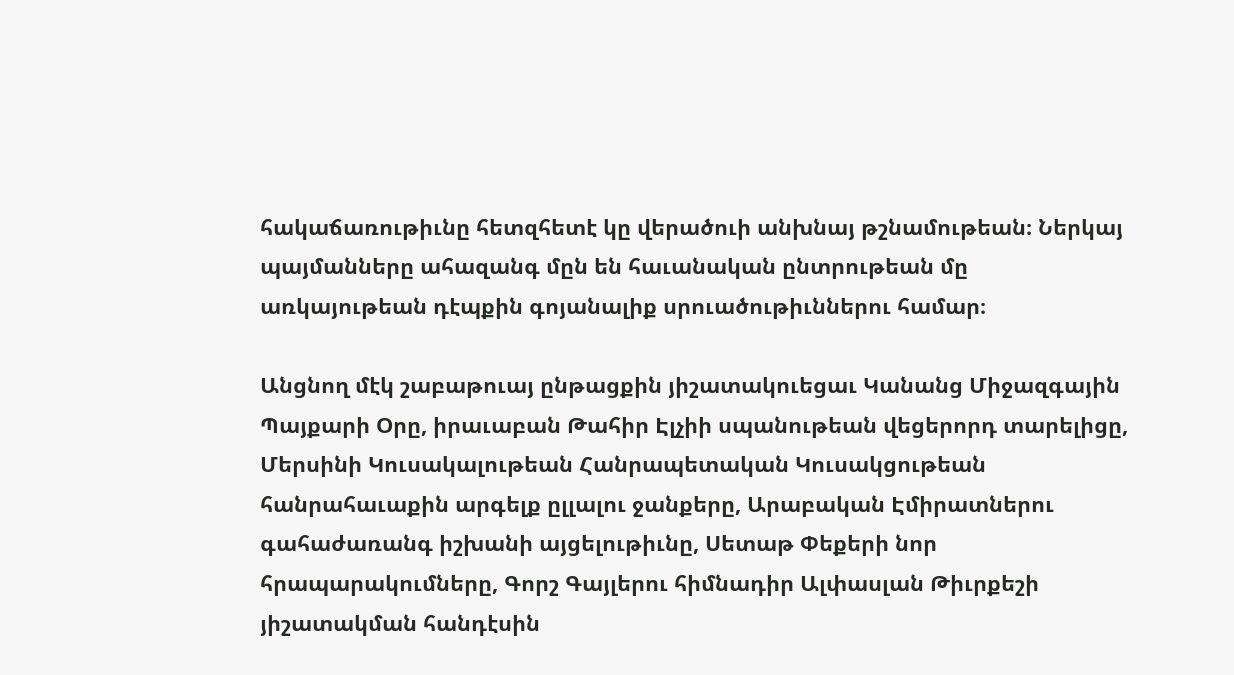հակաճառութիւնը հետզհետէ կը վերածուի անխնայ թշնամութեան։ Ներկայ պայմանները ահազանգ մըն են հաւանական ընտրութեան մը առկայութեան դէպքին գոյանալիք սրուածութիւններու համար։

Անցնող մէկ շաբաթուայ ընթացքին յիշատակուեցաւ Կանանց Միջազգային Պայքարի Օրը, իրաւաբան Թահիր Էլչիի սպանութեան վեցերորդ տարելիցը, Մերսինի Կուսակալութեան Հանրապետական Կուսակցութեան հանրահաւաքին արգելք ըլլալու ջանքերը, Արաբական Էմիրատներու գահաժառանգ իշխանի այցելութիւնը, Սետաթ Փեքերի նոր հրապարակումները, Գորշ Գայլերու հիմնադիր Ալփասլան Թիւրքեշի յիշատակման հանդէսին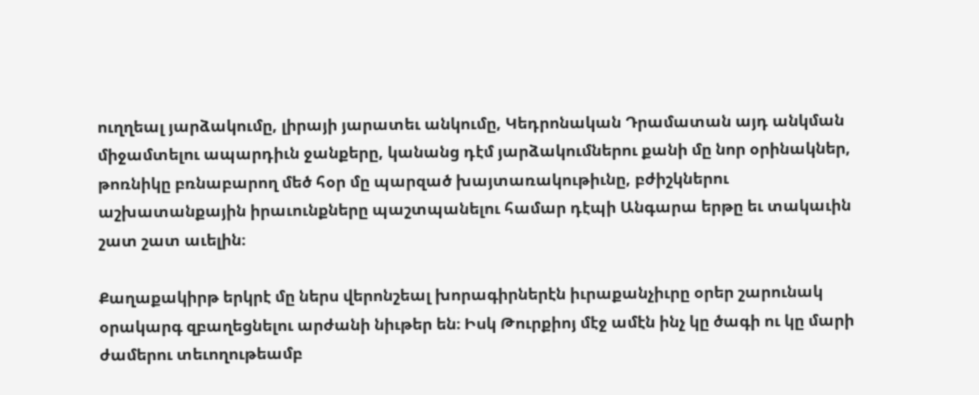ուղղեալ յարձակումը, լիրայի յարատեւ անկումը, Կեդրոնական Դրամատան այդ անկման միջամտելու ապարդիւն ջանքերը, կանանց դէմ յարձակումներու քանի մը նոր օրինակներ, թոռնիկը բռնաբարող մեծ հօր մը պարզած խայտառակութիւնը, բժիշկներու աշխատանքային իրաւունքները պաշտպանելու համար դէպի Անգարա երթը եւ տակաւին շատ շատ աւելին։

Քաղաքակիրթ երկրէ մը ներս վերոնշեալ խորագիրներէն իւրաքանչիւրը օրեր շարունակ օրակարգ զբաղեցնելու արժանի նիւթեր են։ Իսկ Թուրքիոյ մէջ ամէն ինչ կը ծագի ու կը մարի ժամերու տեւողութեամբ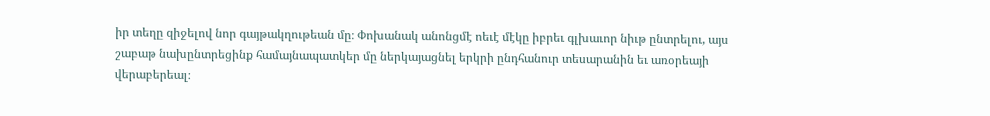իր տեղը զիջելով նոր գայթակղութեան մը։ Փոխանակ անոնցմէ ոեւէ մէկը իբրեւ գլխաւոր նիւթ ընտրելու, այս շաբաթ նախընտրեցինք համայնապատկեր մը ներկայացնել երկրի ընդհանուր տեսարանին եւ առօրեայի վերաբերեալ։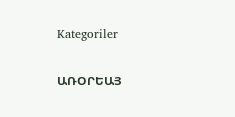Kategoriler

ԱՌՕՐԵԱՅ